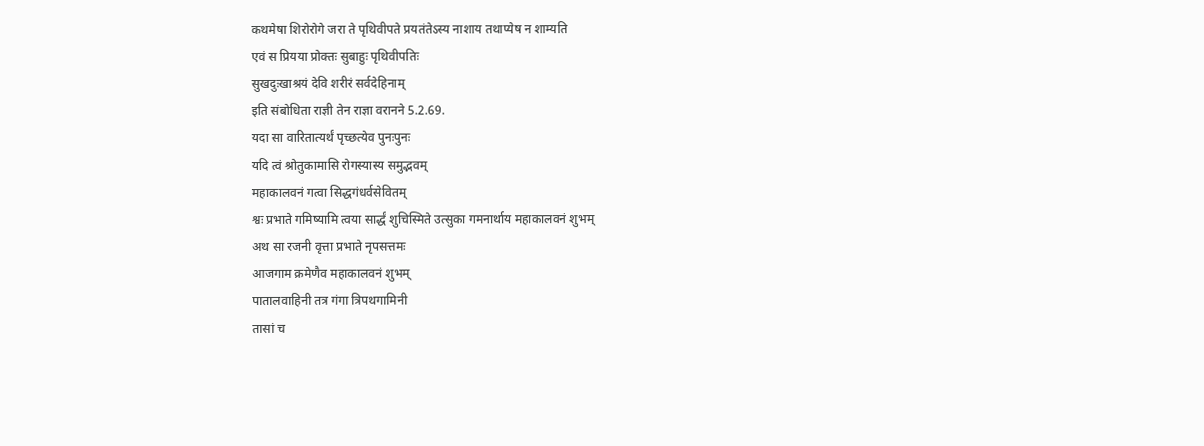कथमेषा शिरोरोगे जरा ते पृथिवीपते प्रयतंतेऽस्य नाशाय तथाप्येष न शाम्यति
एवं स प्रियया प्रोक्तः सुबाहुः पृथिवीपतिः
सुखदुःखाश्रयं देवि शरीरं सर्वदेहिनाम्
इति संबोधिता राज्ञी तेन राज्ञा वरानने 5.2.69.
यदा सा वारितात्यर्थं पृच्छत्येव पुनःपुनः
यदि त्वं श्रोतुकामासि रोगस्यास्य समुद्भवम्
महाकालवनं गत्वा सिद्धगंधर्वसेवितम्
श्वः प्रभाते गमिष्यामि त्वया सार्द्धं शुचिस्मिते उत्सुका गमनार्थाय महाकालवनं शुभम्
अथ सा रजनी वृत्ता प्रभाते नृपसत्तमः
आजगाम क्रमेणैव महाकालवनं शुभम्
पातालवाहिनी तत्र गंगा त्रिपथगामिनी
तासां च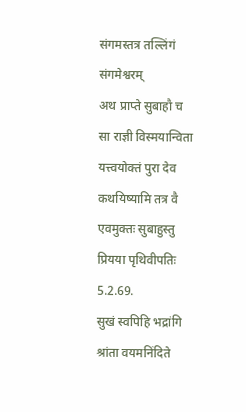संगमस्तत्र तल्लिंगं संगमेश्वरम्
अथ प्राप्ते सुबाहौ च सा राज्ञी विस्मयान्विता यत्त्वयोक्तं पुरा देव कथयिष्यामि तत्र वै
एवमुक्तः सुबाहुस्तु प्रियया पृथिवीपतिः 5.2.69.
सुखं स्वपिहि भद्रांगि श्रांता वयमनिंदिते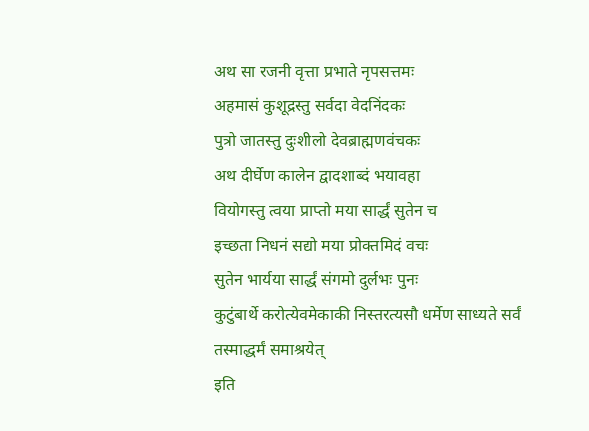अथ सा रजनी वृत्ता प्रभाते नृपसत्तमः
अहमासं कुशूद्रस्तु सर्वदा वेदनिंदकः
पुत्रो जातस्तु दुःशीलो देवब्राह्मणवंचकः
अथ दीर्घेण कालेन द्वादशाब्दं भयावहा
वियोगस्तु त्वया प्राप्तो मया सार्द्धं सुतेन च
इच्छता निधनं सद्यो मया प्रोक्तमिदं वचः
सुतेन भार्यया सार्द्धं संगमो दुर्लभः पुनः
कुटुंबार्थे करोत्येवमेकाकी निस्तरत्यसौ धर्मेण साध्यते सर्वं तस्माद्धर्मं समाश्रयेत्
इति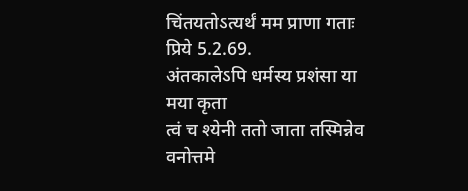चिंतयतोऽत्यर्थं मम प्राणा गताः प्रिये 5.2.69.
अंतकालेऽपि धर्मस्य प्रशंसा या मया कृता
त्वं च श्येनी ततो जाता तस्मिन्नेव वनोत्तमे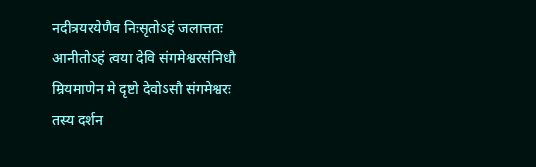नदीत्रयरयेणैव निःसृतोऽहं जलात्ततः
आनीतोऽहं त्वया देवि संगमेश्वरसंनिधौ
म्रियमाणेन मे दृष्टो देवोऽसौ संगमेश्वरः
तस्य दर्शन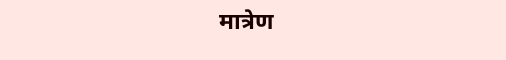मात्रेण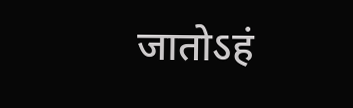जातोऽहं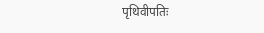पृथिवीपतिः